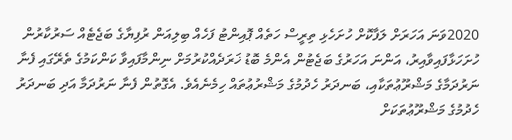2020ވަނަ އަހަރަށް ލަފާކޮށް ހުށަހެޅި ތިރީސް ހަތެއް ޕޮއިންޓު ފަހެއް ބިލިއަން ރުފިޔާގެ ބަޖެޓެއް ސަރުކާރުން ހުށަހަޅާފައިވާއިރު، އަންނަ އަހަރުގެ ބަޖެޓުން އެންމެ ބޮޑު ޚަރަދެއްކުރުމަށް ނިންމާފައިވާ ކަންކަމުގެ ތެރޭގައި ފެނާ ނަރުދަމާގެ މަޝްރޫޢުތަކާއި، ބަނދަރު ހެދުމުގެ މަޝްރުޢުތައް ހިމެނެއެވެ. އެގޮތުން ފެނާ ނަރުދަމާ އަދި ބަނދަރު ހެދުމުގެ މަޝްރޫޢުތަކަށް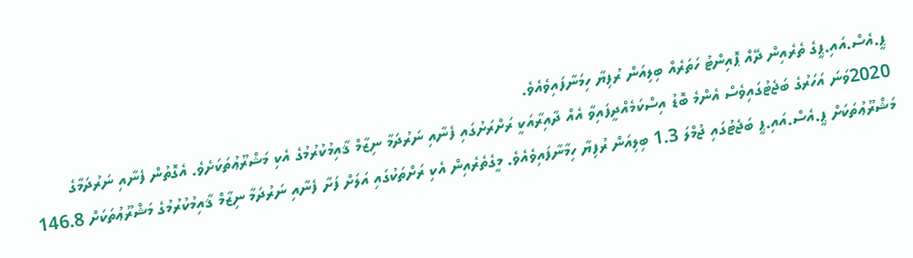ޕީ.އެސް.އައި.ޕީގެ ތެރެއިން ދޭއް ޕޮއިންޓު ހަތަރެއް ބިލިއަން ރުފިޔާ ހިމަނާފައިވެއެވެ.
2020ވަނަ އަހަރުގެ ބަޖެޓުގައިވެސް އެންމެ ބޮޑު އިސްކަމެއްދީފައިވާ އެއް ދާއިރާއަކީ ރަށްރަށުގައި ފެނާއި ނަރުދަމާ ނިޒާމް ޤާއިމުކުރުމުގެ އެކި މަޝްރޫޢުތަކަށެވެ. އެގޮތުން ފެނާއި ނަރުދަމާގެ މަޝްރޫޢުތަކަށް ޕީ.އެސް.އައި.ޕީ ބަޖެޓުގައި ޖުމްލަ 1.3 ބިލިއަން ރުފިޔާ ހިމާނާފައިވެއެވެ. މީގެތެރެއިން އެކި ރަށްތަކުގައި އަލަށް ފަށާ ފެނާއި ނަރުދަމާ ނިޒާމް ޤާއިމުކުރުމުގެ މަޝްރޫޢުތަކަށް 146.8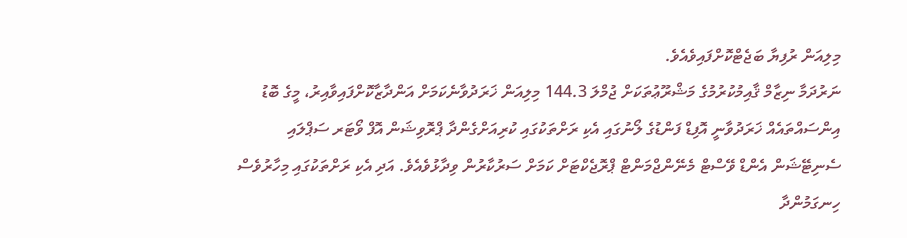މިލިއަން ރުފިޔާ ބަޖެޓްކޮށްފައިވެއެވެ.
ނަރުދަމާ ނިޒާމް ޤާއިމުކުރުމުގެ މަޝްރޫޢުތަކަށް ޖުމްލަ 144.3 މިލިއަން ޚަރަދުވާނެކަމަށް އަންދާޒާކޮށްފައިވާއިރު، މީގެ ބޮޑު އިންސައްތައެއް ޚަރަދުވާނީ އޮފިޑް ފަންޑުގެ ލޯނުގައި އެކި ރަށްތަކުގައި ކުރިއަށްގެންދާ ޕްރޮވިޝަން އޮފް ވޯޓަރ ސަޕްލައި ސެނިޓޭޝަން އެންޑް ވޭސްޓް މެނޭންޖްމަންޓް ޕްރޮޖެކްޓަށް ކަމަށް ސަރުކާރުން ވިދާޅުވެއެވެ. އަދި އެކި ރަށްތަކުގައި މިހާރުވެސް ހިނގަމުންދާ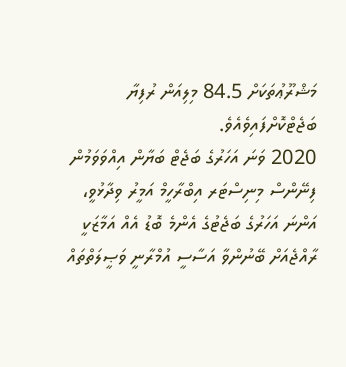މަޝްރޫޢުތަކަށް 84.5 މިލިއަން ރުފިޔާ ބަޖެޓްކޮށްފައިވެއެވެ.
2020 ވަނަ އަހަރުގެ ބަޖެޓް ބަޔާން އިއްވަވަމުން ފިނޭންސް މިނިސްޓަރ އިބްރާހީމް އަމީރު ވިދާޅުވީ، އަންނަ އަހަރުގެ ބަޖެޓުގެ އެންމެ ބޮޑު އެއް އަމާޒަކީ ރާއްޖެއަށް ބޭނުންވާ އަސާސީ އުމްރާނީ ވަޞީލަތްތައް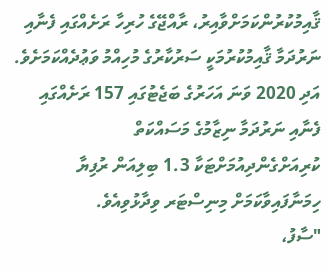ޤާއިމުކުރުންކަމަށްވާއިރު، ރާއްޖޭގެ ހުރިހާ ރަށެއްގައި ފެނާއި ނަރުދަމާ ޤާއިމުކުރުމަކީ ސަރުކާރުގެ މުހިއްމު ވަޢުދެއްކަމަށެވެ. އަދި 2020 ވަނަ އަހަރުގެ ބަޖެޓުގައި 157 ރަށެއްގައި ފެނާއި ނަރުދަމާ ނިޒާމުގެ މަސައްކަތް ކުރިއަށްގެންދިއުމަށްޓަކާ 1.3 ބިލިއަން ރުފިޔާ ހިމަނާފައިވާކަމަށް މިނިސްޓަރ ވިދާޅުވިއެވެ.
"ސާފު،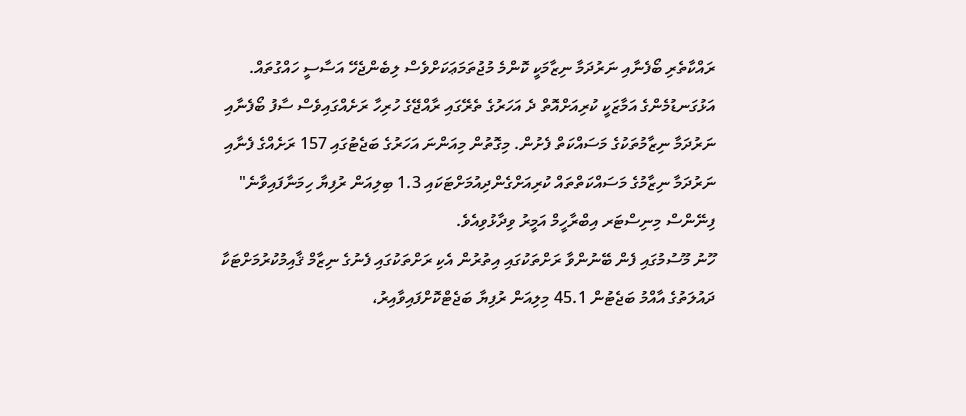ރައްކާތެރި ބޯފެނާއި ނަރުދަމާ ނިޒާމަކީ ކޮންމެ މުޖުތަމަޢަކަށްވެސް ލިބެންޖެހޭ އަސާސީ ހައްގުތައް. އަޅުގަނޑުމެންގެ އަމާޒަކީ ކުރިއަށްއޮތް ދެ އަހަރުގެ ތެރޭގައި ރާއްޖޭގެ ހުރިހާ ރަށެއްގައިވެސް ސާފު ބޯފެނާއި ނަރުދަމާ ނިޒާމުތަކުގެ މަސައްކަތް ފެށުން. މިގޮތުން މިއަންނަ އަހަރުގެ ބަޖެޓުގައި 157 ރަށެއްގެ ފެނާއި ނަރުދަމާ ނިޒާމުގެ މަސައްކަތްތައް ކުރިއަށްގެންދިއުމަށްޓަކައި 1.3 ބިލިއަން ރުފިޔާ ހިމަނާފައިވާނެ" ފިނޭންސް މިނިސްޓަރ އިބްރާހީމް އަމީރު ވިދާޅުވިއެވެ.
ހޫނު މޫސުމުގައި ފެން ބޭނުންވާ ރަށްތަކުގައި އިތުރުން އެކި ރަށްތަކުގައި ފެނުގެ ނިޒާމް ޤާއިމުކުރުމަށްޓަކާ ދައުލަތުގެ އާއްމު ބަޖެޓުން 45.1 މިލިއަން ރުފިޔާ ބަޖެޓްކޮށްފައިވާއިރު،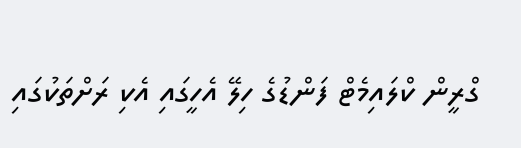ގްރީން ކްލައިމެޓް ފަންޑުގެ ހިލޭ އެހީގައި އެކި ރަށްތަކުގައި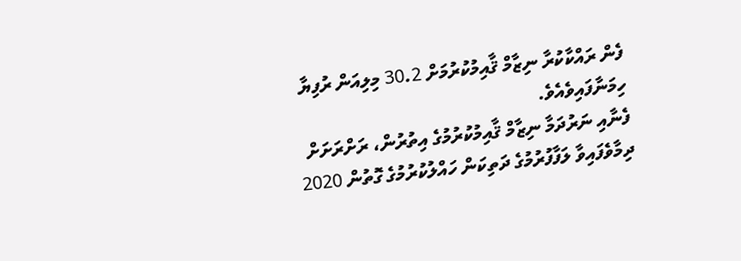ފެން ރައްކާކުރާ ނިޒާމް ޤާއިމުކުރުމަށް 30.2 މިލިއަން ރުފިޔާ ހިމަނާފައިވެއެވެ.
ފެނާއި ނަރުދަމާ ނިޒާމް ޤާއިމުކުރުމުގެ އިތުރުން، ރަށްރަށަށް ދިމާވެފައިވާ ލަފާފުރުމުގެ ދަތިކަން ހައްލުކުރުމުގެ ގޮތުން 2020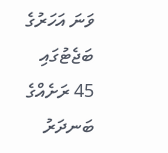ވަނަ އަހަރުގެ ބަޖެޓުގައި 45 ރަށެއްގެ ބަނދަރު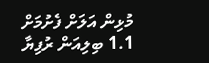މުޅިން އަލަށް ފެށުމަށް 1.1 ބިލިއަން ރުފިޔާ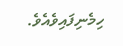ހިމެނިފައިވެއެވެ.